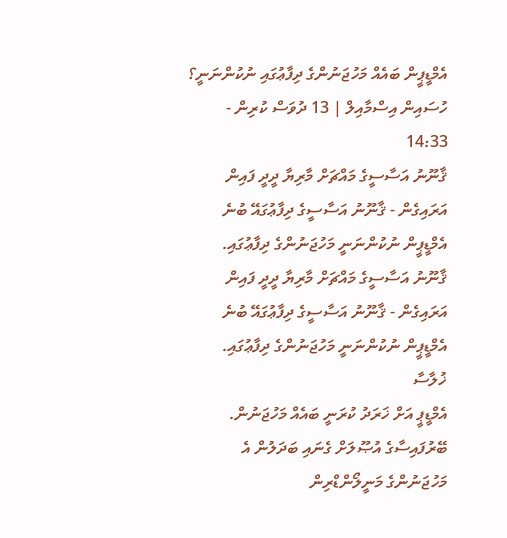އެމްޑީޕީން ބައެއް މަހުޖަނުންގެ ދިފާޢުގައި ނުކުންނަނީ؟
ހުސައިން އިސްމާއިލް | 13 ދުވަސް ކުރިން - 14:33
ޤާނޫނު އަސާސީގެ މައްޗަށް މާރިޔާ ދީދީ ފައިން އަރައިގެން - ޤާނޫނު އަސާސީގެ ދިފާޢުގައޭ ބުނެ އެމްޑީޕީން ނުކުންނަނީ މަހުޖަނުންގެ ދިފާޢުގައި.
ޤާނޫނު އަސާސީގެ މައްޗަށް މާރިޔާ ދީދީ ފައިން އަރައިގެން - ޤާނޫނު އަސާސީގެ ދިފާޢުގައޭ ބުނެ އެމްޑީޕީން ނުކުންނަނީ މަހުޖަނުންގެ ދިފާޢުގައި.
ޚުލާސާ
އެމްޑީޕީ އަށް ޚަރަދު ކުރަނީ ބައެއް މަހުޖަނުން. ބޭރުފައިސާގެ އުޞޫލަށް ގެނައި ބަދަލުން އެ މަހުޖަނުންގެ މަނީލޯންޑްރިން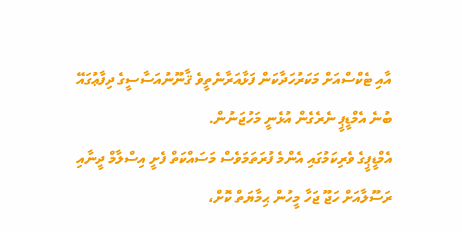އާއި ޓެކްސްއަށް މަކަރުހަދާކަން ފަޅާއަރާނެތީވެ ޤާނޫނުއަސާސީގެ ދިފާޢުގައޭ ބުނެ އެމްޑީޕީ ނެރެގެން އުޅެނީ މަހުޖަނުން.
އެމްޑީޕީގެ ވެރިކަމުގައި އެންމެ ފުރަތަމަވެސް މަސައްކަތް ފެށީ އިސްލާމް ދީނާއި ރަސޫލާއަށް ހަޖޫ ޖަހާ މީހުން ޙިމާޔަތް ކޮށް،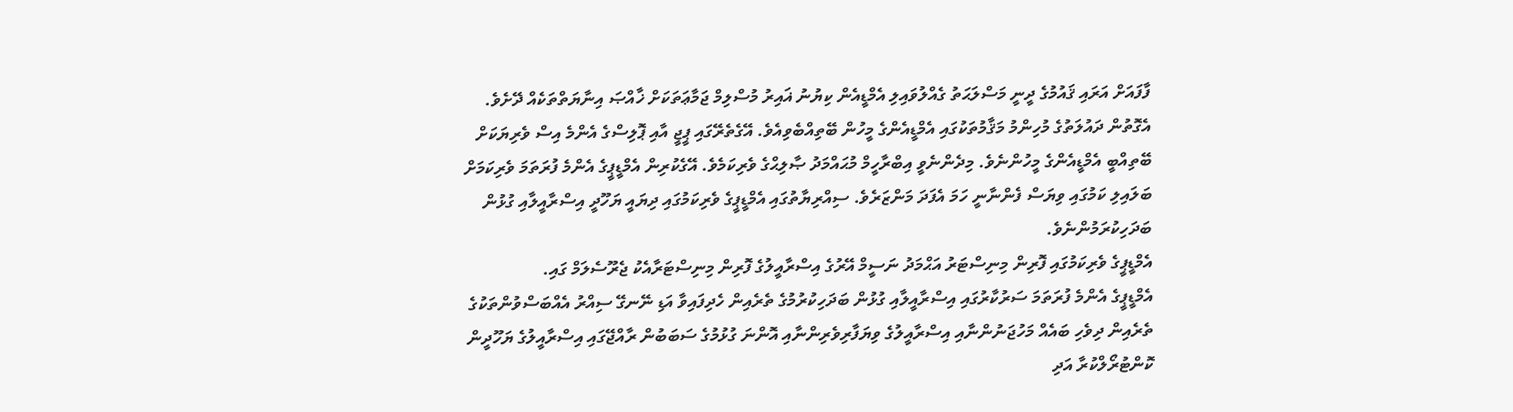ފާފައަށް އަރައި ޤައުމުގެ ދީނީ މަސްލަޙަތު ގެއްލުވައިލި އެމްޑީއެން ކިޔުނު ޣައިރު މުސްލިމް ޖަމާޢަތަކަށް ޚާއްޞަ އިނާޔަތްތަކެއް ދޭށެވެ. އެގޮތުން ދައުލަތުގެ މުހިންމު މަޤާމުތަކުގައި އެމްޑީއެންގެ މީހުން ބޭތިއްބެވިއެވެ. އޭގެތެރޭގައި ޕީޖީ އާއި ޕޮލިސްގެ އެންމެ އިސް ވެރިޔަކަށް ބޭތިއްބީ އެމްޑީއެންގެ މީހުންނެވެ. މިދެންނެވީ އިބްރާހީމް މުޙައްމަދު ޞާލިޙްގެ ވެރިކަމެވެ. އޭގެކުރިން އެމްޑީޕީގެ އެންމެ ފުރަތަމަ ވެރިކަމަށް ބަލައިލި ކަމުގައި ވިޔަސް ފެންނާނީ ހަމަ އެފަދަ މަންޒަރެވެ. ސިއްރިޔާތުގައި އެމްޑީޕީގެ ވެރިކަމުގައި ދިޔައީ ޔަހޫދީ އިސްރާއީލާއި ގުޅުން ބަދަހިކުރަމުންނެވެ.
އެމްޑީޕީގެ ވެރިކަމުގައި ފޮރިން މިނިސްޓަރު އަޙްމަދު ނަސީމް އޭރުގެ އިސްރާއީލުގެ ފޮރިން މިނިސްޓަރާއެކު ޖެރޫސެލަމް ގައި.
އެމްޑީޕީގެ އެންމެ ފުރަތަމަ ސަރުކާރުގައި އިސްރާއީލާއި ގުޅުން ބަދަހިކުރުމުގެ ތެރެއިން ހެދިފައިވާ އަޑި ނޭނގޭ ސިއްރު އެއްބަސްވުންތަކުގެ ތެރެއިން ދިވެހި ބައެއް މަހުޖަނުންނާއި އިސްރާއީލުގެ ވިޔަފާރިވެރިންނާއި އޮންނަ ގުޅުމުގެ ސަބަބުން ރާއްޖޭގައި އިސްރާއީލުގެ ޔަހޫދީން ކޮންޓުރޯލްކުރާ އަދި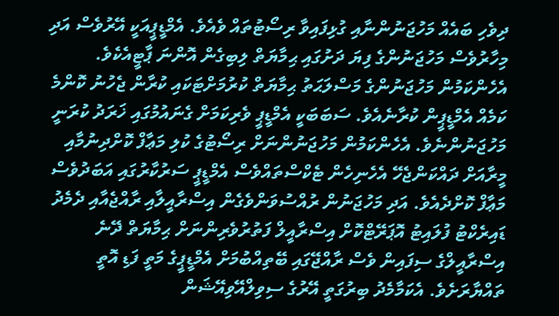ދިވެހި ބައެއް މަހުޖަނުންނާއި ގުޅިފައިވާ ރިސޯޓުތައް ވެއެވެ. އެމްޑީޕީއަކީ އޭރުވެސް އަދި މިހާރުވެސް މަހުޖަނުންގެ ފިޔަ ދަށުގައި ޙިމާޔަތް ލިބިގެން އޮންނަ ޕާޓީއެކެވެ. އެހެންކަމުން މަހުޖަނުންގެ މަސްލަޙަތު ޙިމާޔަތް ކުރުމަށްޓަކައި ކުރާން ޖެހުނު ކޮންމެ ކަމެއް އެމްޑީޕީން ކުރާނެއެވެ. ސަބަބަކީ އެމްޑީޕީ ވެރިކަމަށް ގެނައުމުގައި ޚަރަދު ކުރަނީ މަހުޖަނުންނެވެ. އެހެންކަމުން މަހުޖަނުންނަށް ރިސޯޓުގެ ކުލި މަޢާފް ކޮށްދިނުމާއި މީރާއަށް ދައްކަންޖެހޭ އެހެނިހެން ޓެކްސްތައްވެސް އެމްޑީޕީ ސަރުކާރުގައި އަބަދުވެސް މަޢާފް ކޮށްދެއެވެ. އަދި މަހުޖަނުން ރުއްސުވަންވެގެން އިސްރާއީލާއި ރާއްޖެއާއި ދެމެދު ޑައިރެކްޓު ފުލައިޓު އޮޕަރޭޓްކޮށް އިސްރާއީލް ފަތުރުވެރިންނަށް ޙިމާޔަތް ދޭނެ އިސްރާއީލްގެ ސިފައިން ވެސް ރާއްޖޭގައި ބޭތިއްބުމަށް އެމްޑީޕީގެ މަތީ ފަޑި އޮތީ ތައްޔާރަށެވެ. އެކަމާމެދު ބިރުގަތީ އޭރުގެ ސިވިލްއޭވިއޭޝަން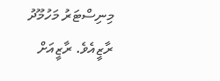މިނިސްޓަރު މަހުމޫދު ރާޒީއެވެ. ރާޒީއަށް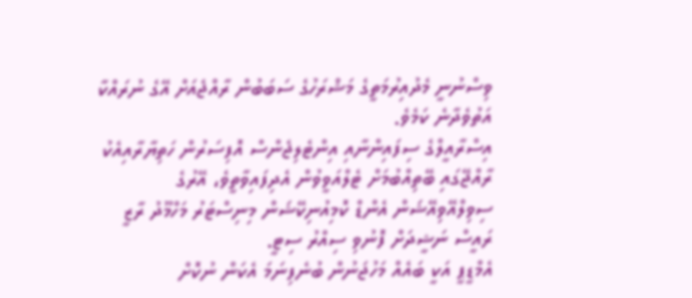ވިސްނުނީ މެދުއިރުމަތީގެ މަޝްރަހުގެ ސަބަބުން ރާއްޖެއަށް އޭގެ ނުރައްކާ އަތުވެދާނެ ކަމެވެ.
އިސްރާއީލްގެ ސިފައިންނާއި އިންޓެލިޖެންސް އޮފިސަރުން ހަތިޔާރާއިއެކު ރާއްޖޭގައި ބޭތިއްބުމަށް ޓެލްއަވީވުން އެދިފައިވާތީވެ، އޭރުގެ ސިވިލްއޭވިއޭޝަން އެންޑް ކޮމިއުނިކޭޝަން މިނިސްޓަރު މަހްމޫދު ރާޒީ ރައީސް ނަޝީދަށް ފޮނުވި ސިއްރު ސިޓީ.
އެމްޑީޕީ އަކީ ބައެއް މަހުޖަނުން ބުނެފިނަމަ އެކަން ނުކޮށް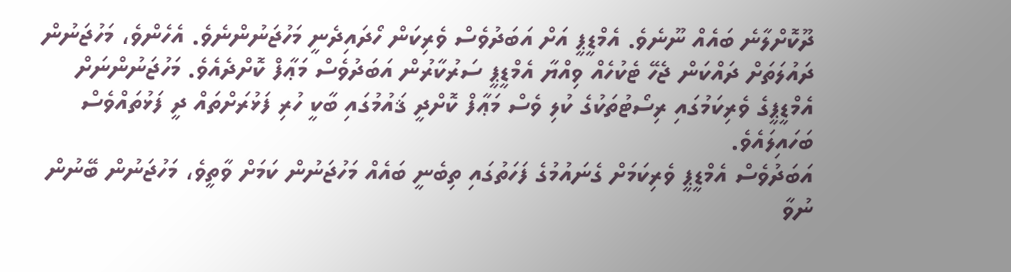ދޫކޮށްލާނެ ބައެއް ނޫނެވެ. އެމްޑީޕީ އަށް އަބަދުވެސް ވެރިކަން ހޯދައިދެނީ މަހުޖަނުންނެވެ. އެހެންވެ، މަހުޖަނުން ދައުލަތަށް ދައްކަން ޖެހޭ ޓެކުހެއް ވިއްޔާ އެމްޑީޕީ ސަރުކާރުން އަބަދުވެސް މަޢާފް ކޮށްދެއެވެ. މަހުޖަނުންނަށް އެމްޑީޕީގެ ވެރިކަމުގައި ރިސޯޓުތަކުގެ ކުލި ވެސް މަޢާފް ކޮށްދީ ޤައުމުގައި ބާކީ ހުރި ފަޅުރަށްތައް ދީ ފަޅުތައްވެސް ބަހައިލައެވެ.
އަބަދުވެސް އެމްޑީޕީ ވެރިކަމަށް ގެނައުމުގެ ފަހަތުގައި ތިބެނީ ބައެއް މަހުޖަނުން ކަމަށް ވާތީވެ، މަހުޖަނުން ބޭނުން ނުވާ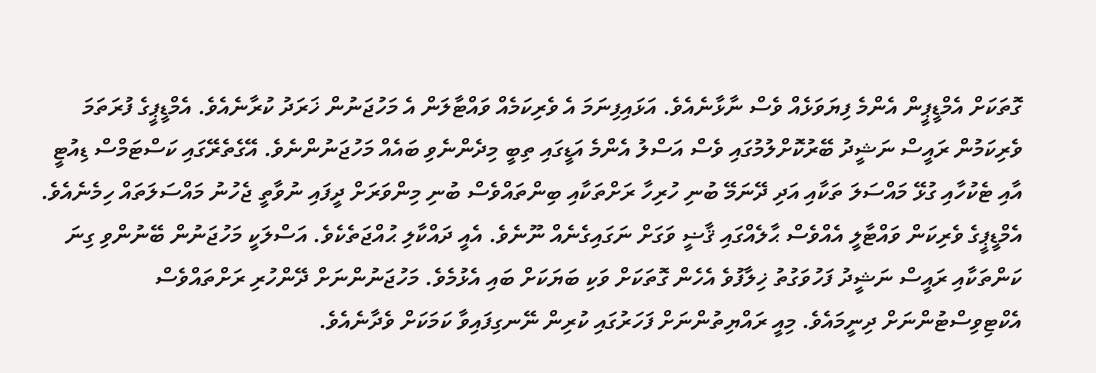ގޮތަކަށް އެމްޑީޕީން އެންމެ ފިޔަވަޅެއް ވެސް ނާޅާނެއެވެ. އަޅައިފިނަމަ އެ ވެރިކަމެއް ވައްޓާލަން އެ މަހުޖަނުން ޚަރަދު ކުރާނެއެވެ. އެމްޑީޕީގެ ފުރަތަމަ ވެރިކަމުން ރައީސް ނަޝީދު ބޭރުކޮށްލުމުގައި ވެސް އަސްލު އެންމެ އަޑީގައި ތިބީ މިދެންނެވި ބައެއް މަހުޖަނުންނެވެ. އޭގެތެރޭގައި ކަސްޓަމްސް ޑިއުޓީ އާއި ޓެކުހާއި ގުޅޭ މައްސަލަ ތަކާއި އަދި ދޭނަމޭ ބުނި ހުރިހާ ރަށްތަކާއި ބިންތައްވެސް ބުނި މިންވަރަށް ދީފައި ނުވާތީ ޖެހުނު މައްސަލަތައް ހިމެނެއެވެ. އެމްޑީޕީގެ ވެރިކަން ވައްޓާލީ އެއްވެސް ޙާލެއްގައި ޤާޟީ ވަގަށް ނަގައިގެނެއް ނޫނެވެ. އެއީ ދައްކާލި ޙުއްޖަތެކެވެ. އަސްލަކީ މަހުޖަނުން ބޭނުންވި ގިނަ ކަންތަކާއި ރައީސް ނަޝީދު ފަހުވަގުތު ޚިލާފުވެ އެހެން ގޮތަކަށް ވަކި ބަޔަކަށް ބައި އެޅުމެވެ. މަހުޖަނުންނަށް ދޭންހުރި ރަށްތައްވެސް އެކްޓިވިސްޓުންނަށް ދިނީމައެވެ. މިއީ ރައްޔިތުންނަށް ފަހަރުގައި ކުރިން ނޭނގިފައިވާ ކަމަކަށް ވެދާނެއެވެ.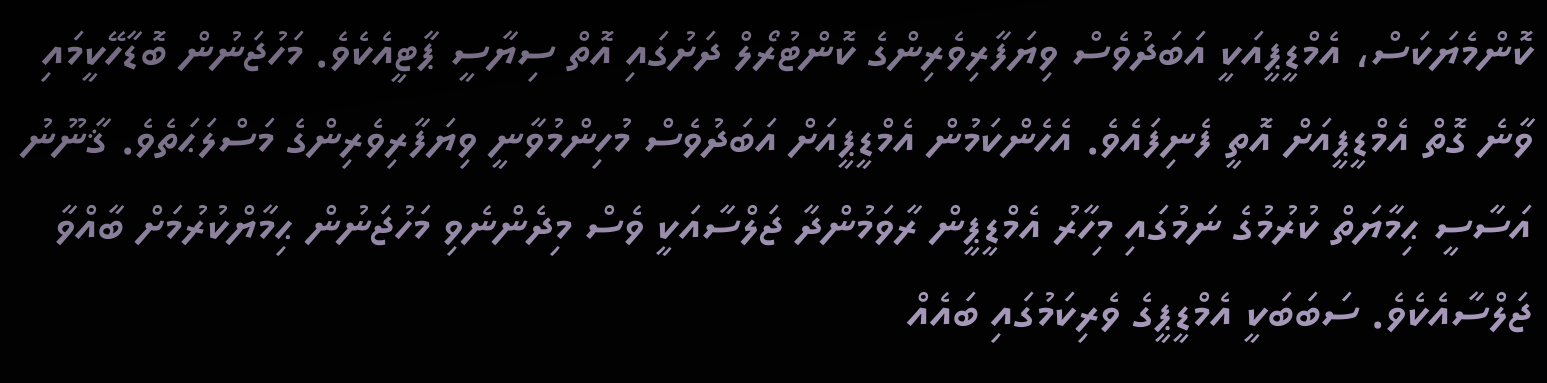ކޮންމެޔަކަސް، އެމްޑީޕީއަކީ އަބަދުވެސް ވިޔަފާރިވެރިންގެ ކޮންޓުރޯލް ދަށުގައި އޮތް ސިޔާސީ ޕާޓީއެކެވެ. މަހުޖަނުން ބޮޑާހޭކީމައި ވާނެ ގޮތް އެމްޑީޕީއަށް އޮތީ ފެނިފައެވެ. އެހެންކަމުން އެމްޑީޕީއަށް އަބަދުވެސް މުހިންމުވާނީ ވިޔަފާރިވެރިންގެ މަސްލަޙަތެވެ. ޤާނޫނު އަސާސީ ޙިމާޔަތް ކުރުމުގެ ނަމުގައި މިހާރު އެމްޑީޕީން ރާވަމުންދާ ޖަލްސާއަކީ ވެސް މިދެންނެވި މަހުޖަނުން ޙިމާޔްކުރުމަށް ބާއްވާ ޖަލްސާއެކެވެ. ސަބަބަކީ އެމްޑީޕީގެ ވެރިކަމުގައި ބައެއް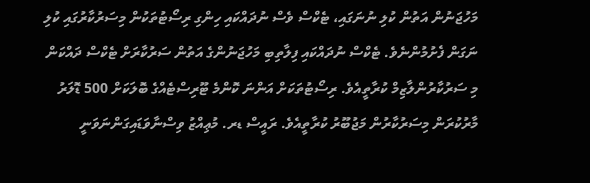މަހުޖަނުން އަތުން ކުލި ނުނަގައި، ޓެކްސް ވެސް ނުދައްކައި ހިންގި ރިސޯޓުތަކުން މިސަރުކާރުގައި ކުލި ނަގަން ފެށުމުންނެވެ. ޓެކްސް ނުދައްކައި ފިލާތިބި މަހުޖަނުންގެ އަތުން ސަރުކާރަށް ޓެކްސް ދައްކަން މި ސަރުކާރުންލާޒިމް ކުރާތީއެވެ. ރިސޯޓުތަކަށް އަންނަ ކޮންމެ ޓޫރިސްޓެއްގެ ބޮލަކަށް 500 ޑޮލަރު މާރުކުރަން މިސަރުކާރުން މަޖުބޫރު ކުރާތީއެވެ. ރައީސް ޑރ. މުޢިއްޒު ވިސްނާވަޑައިގަންނަވަނީ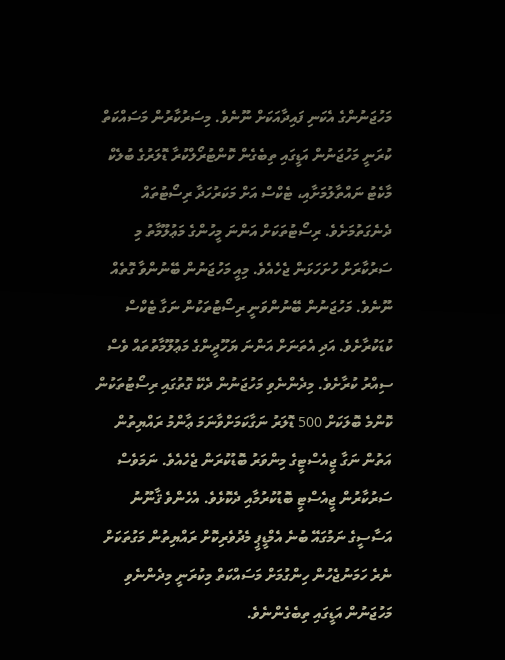މަހުޖަނުންގެ އެކަނި ފައިދާއަކަށް ނޫނެވެ. މިސަރުކާރުން މަސައްކަތް ކުރަނީ މަހުޖަނުން އަޑީގައި ތިބެގެން ކޮންޓުރޯލްކުރާ ޑޮލަރުގެ ބުލެކް މާކެޓު ނައްތާލުމަށާއި، ޓެކްސް އަށް މަކަރުހަދާ ރިސޯޓުތައް ދެނެގަތުމަށެވެ. ރިސޯޓުތަކަށް އަންނަ މީހުންގެ މަޢުލޫމާތު މި ސަރުކާރަށް ހުށަހަޅަން ޖެހެއެވެ. މިއީ މަހުޖަނުން ބޭނުންވާ ގޮތެއް ނޫނެވެ. މަހުޖަނުން ބޭނުންވަނީ ރިސޯޓުތަކުން ނަގާ ޓެކްސް ކުޑަކުރާށެވެ. އަދި އެތަނަށް އަންނަ ޔަހޫދީންގެ މަޢުލޫމާތުތައް ވެސް ސިއްރު ކުރާށެވެ. މިދެންނެވި މަހުޖަނުން ދެކޭ ގޮތުގައި ރިސޯޓުތަކުން ކޮންމެ ބޮލަކަށް 500 ޑޮލަރު ނަގާކަމަށްވާނަމަ ޢާންމު ރައްޔިތުން އަތުން ނަގާ ޖީއެސްޓީގެ މިންވަރު ބޮޑުކުރަން ޖެހެއެވެ. ނަމަވެސް ސަރުކާރުން ޖީއެސްޓީ ބޮޑުކުރުމާއި ދެކޮޅެވެ. އެހެންވެ ޤާނޫނު އަސާސީގެ ނަމުގައޭ ބުނެ އެމްޑީޕީ މެދުވެރިކޮށް ރައްޔިތުން މަގުތަކަށް ނެރެ ހަމަނުޖެހުން ހިންގުމަށް މަސައްކަތް މިކުރަނީ މިދެންނެވި މަހުޖަނުން އަޑީގައި ތިބެގެންނެވެ.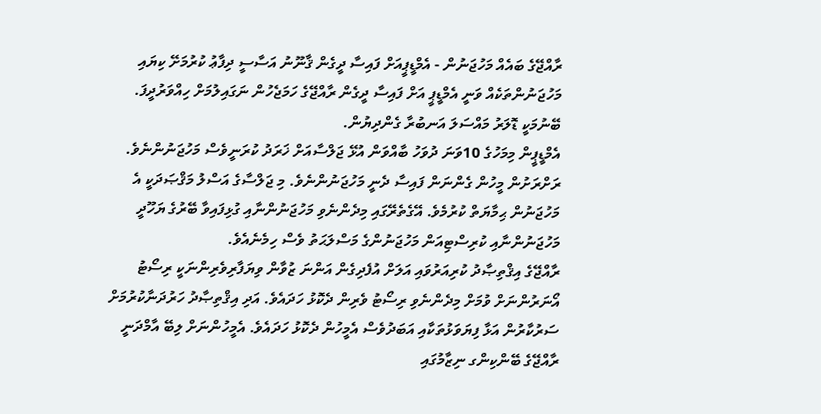ރާއްޖޭގެ ބައެއް މަހުޖަނުން - އެމްޑީޕީއަށް ފައިސާ ދީގެން ޤާނޫނު އަސާސީ ދިފާޢު ކުރުމަށޭ ކިޔައި މަހުޖަނުންތަކެއް ވަނީ އެމްޑީޕީ އަށް ފައިސާ ދީގެން ރާއްޖޭގެ ހަމަޖެހުން ނަގައިލުމަށް ހިއްވަރުދީފަ. ބޭނުމަކީ ޑޮލަރު މައްސަލަ އަނބުރާ ގެންދިޔުން.
އެމްޑީޕީން މިމަހުގެ 10ވަނަ ދުވަހު ބާއްވަން އުޅޭ ޖަލްސާއަށް ޚަރަދު ކުރަނީވެސް މަހުޖަނުންނެވެ. ރަށްރަށުން މީހުން ގެންނަން ފައިސާ ދެނީ މަހުޖަނުންނެވެ. މި ޖަލްސާގެ އަސްލު މަޤްޞަދަކީ އެ މަހުޖަނުން ޙިމާޔަތް ކުރުމެވެ. އޭގެތެރޭގައި މިދެންނެވި މަހުޖަނުންނާއި ގުޅިފައިވާ ބޭރުގެ ޔަހޫދީ މަހުޖަނުންނާއި ކުރިސްޓިއަން މަހުޖަނުންގެ މަސްލަޙަތު ވެސް ހިމެނެއެވެ.
ރާއްޖޭގެ އިޤްތިޞާދު ކުރިއަރުވައި އަލަށް އުފެދިގެން އަންނަ ޒުވާން ވިޔަފާރިވެރިންނަކީ ރިސޯޓު އޯނަރުންނަށް ވުމަށް މިދެންނެވި ރިސޯޓު ވެރިން ދެކޮޅު ހަދައެވެ. އަދި އިޤްތިޞާދު ހަރުދަނާކުރުމަށް ސަރުކާރުން އަޅާ ފިޔަވަޅުތަކާއި އަބަދުވެސް އެމީހުން ދެކޮޅު ހަދައެވެ. އެމީހުންނަށް ލިބޭ އާމްދަނީ ރާއްޖޭގެ ބޭންކިންގ ނިޒާމުގައި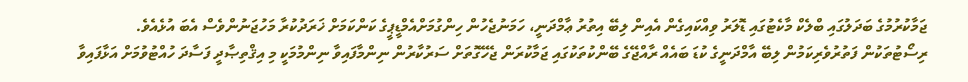ޖަމާކުރުމުގެ ބަދަލުގައި ބްލެކް މާކެޓުގައި ޑޮލަރު ވިއްކައިގެން އެއިން ލިބޭ އިތުރު ޢާމްދަނީ، ހަމަނުޖެހުން ހިންގުމަށްއެމްޑީޕީގެ ކަންކަމަށް ޚަރަދުކުރާ މަހުޖަނުންވެސް އެބަ އުޅެއެވެ.
ރިސޯޓުތަކުން ފަތުރުވެރިކަމުން ލިބޭ އާމްދަނީގެ ކުޑަ ބައެއް ރާއްޖޭގެ ބޭންކުތަކުގައި ޖަމާކުރަން ޖެހޭގޮތަށް ސަރުކާރުން ނިންމާފައިވާ ނިންމުމަކީ މި އިޤްތިޞާދީ ފަސާދަ ހުއްޓުވުމަށް އަޅާފައިވާ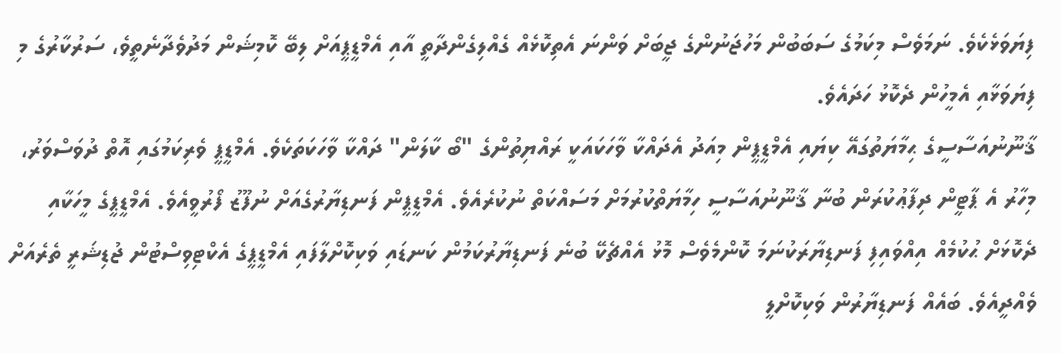ފިޔަވަޅެކެވެ. ނަމަވެސް މިކަމުގެ ސަބަބުން މަހުޖަނުންގެ ޖީބަށް ވަންނަ އެތިކޮޅެއް ގެއްލިގެންދާތީ އާއި އެމްޑީޕީއަށް ލިބޭ ކޮމިޝަން މަދުވެދާނެތީވެ، ސަރުކާރުގެ މި ފިޔަވަޅާއި އެމީހުން ދެކޮޅު ހަދައެވެ.
ޤާނޫނުއަސާސީގެ ޙިމާޔަތުގައޭ ކިޔައި އެމްޑީޕީން މިއަދު އެދައްކާ ވާހަކައަކީ ރައްޔިތުންގެ "ބޯ ކާލަން" ދައްކާ ވާހަކަތަކެވެ. އެމްޑީޕީ ވެރިކަމުގައި އޮތް ދުވަސްވަރު، މިހާރު އެ ޕާޓީން ދިފާޢުކުރަން ބުނާ ޤާނޫނުއަސާސީ ހިމާޔަތްކުރުމަށް މަސައްކަތް ނުކުރެއެވެ. އެމްޑީޕީން ފަނޑިޔާރުގެއަށް ނުފޫޒު ފޯރުވީއެވެ. އެމްޑީޕީގެ މީހަކާއި ދެކޮޅަށް ޙުކުމެއް އިއްވައިފި ފަނޑިޔާރަކުނަމަ ކޮންމެވެސް މޮޅު އެއްޗެކޭ ބުނެ ފަނޑިޔާރުކަމުން ކަނޑައި ވަކިކޮށްލާފައި އެމްޑީޕީގެ އެކްޓިވިސްޓުން ޖުޑިޝަރީ ތެރެއަށް ވެއްދީއެވެ. ބައެއް ފަނޑިޔާރުން ވަކިކޮށްލީ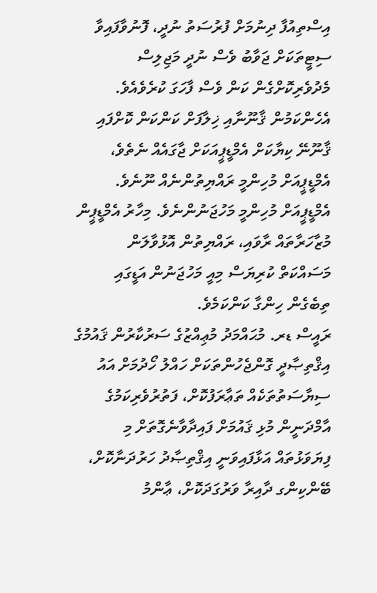އިސްތިއުފާ ދިނުމަށް ފުރުސަތު ނުދީ، ފޮނުވާފައިވާ ސިޓީތަކަށް ޖަވާބު ވެސް ނުދީ މަޖިލިސް މެދުވެރިކޮށްގެން ކަން ވެސް ފާހަގަ ކުރެވެއެވެ. އެހެންކަމުން ޤާނޫނާއި ޚިލާފަށް ކަންކަން ކޮށްފައި ޤާނޫނޭ ކިޔާކަށް އެމްޑީޕީއަކަށް ޖާގައެއް ނެތެވެ، އެމްޑީޕީއަށް މުހިންމީ ރައްޔިތުންނެއް ނޫނެވެ. އެމްޑީޕީއަށް މުހިންމީ މަހުޖަނުންނެވެ. މިހާރު އެމްޑީޕީން މުޒާހަރާތައް ރާވައި، ރައްޔިތުން އޮޅުވާލަން މަސައްކަތް ކުރިޔަސް މިއީ މަހުޖަނުން އަޑީގައި ތިބެގެން ހިންގާ ކަންކަމެވެ.
ރައީސް ޑރ. މުޙައްމަދު މުޢިއްޒުގެ ސަރުކާރުން ޤައުމުގެ އިޤްތިޞާދީ ގޮންޖެހުންތަކަށް ހައްލު ހޯދުމަށް އައު ސިޔާސަތުތަކެއް ތަޢާރަފުކޮށް، ފަތުރުވެރިކަމުގެ އާމްދަނީން މުޅި ޤައުމަށް ފައިދާވާނެގޮތަށް މި ފިޔަވަޅުތައް އަޅާފައިވަނީ އިޤްތިޞާދު ހަރުދަނާކޮށް، ބޭންކިންގ ދާއިރާ ވަރުގަދަކޮށް، ޢާންމު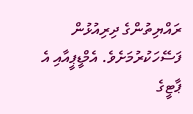ރައްޔިތުންގެ ދިރިއުޅުން ފަސޭހަކުރުމަށެވެ. އެމްޑީޕީއާއި އެ ޕާޓީގެ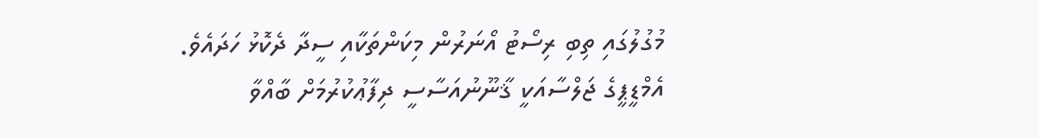މުގުލުގައި ތިބި ރިސޯޓު އޯނަރުން މިކަންތަކާއި ސީދާ ދެކޮޅު ހަދައެވެ.
އެމްޑީޕީގެ ޖަލްސާއަކީ ޤާނޫނުއަސާސީ ދިފާޢުކުރުމަށް ބާއްވާ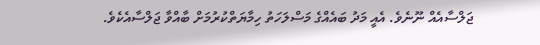ޖަލްސާއެއް ނޫނެވެ. އެއީ މަދު ބައެއްގެ މަސްލަހަތު ހިމާޔަތްކުރުމަށް ބާއްވާ ޖަލްސާއެކެވެ.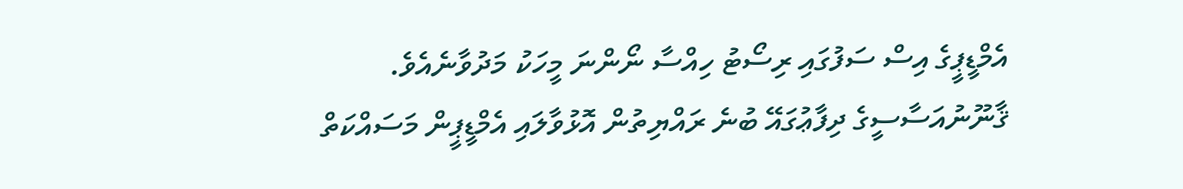އެމްޑީޕީގެ އިސް ސަފުގައި ރިސޯޓު ހިއްސާ ނޯންނަ މީހަކު މަދުވާނެއެވެ. ޤާނޫނުއަސާސީގެ ދިފާޢުގައޭ ބުނެ ރައްޔިތުން އޮޅުވާލައި އެމްޑީޕީން މަސައްކަތް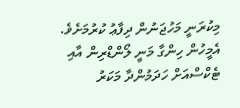މިކުރަނީ މަހުޖަނުން ދިފާޢު ކުރުމަށެވެ. އެމީހުން ހިންގާ މަނީ ލޯންޑްރިން އާއި ޓެކްސްއަށް ހަދަމުންދާ މަކަރު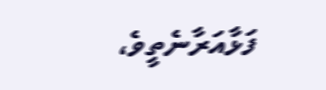ފަޅާއަރާނެތީވެ،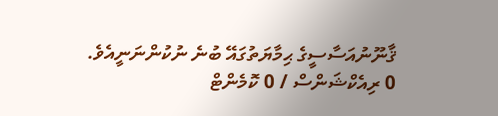ޤާނޫނުއަސާސީގެ ޙިމާޔަތުގައޭ ބުނެ ނުކުންނަނީއެވެ.
0 ރިއެކްޝަންސް / 0 ކޮމެންޓް